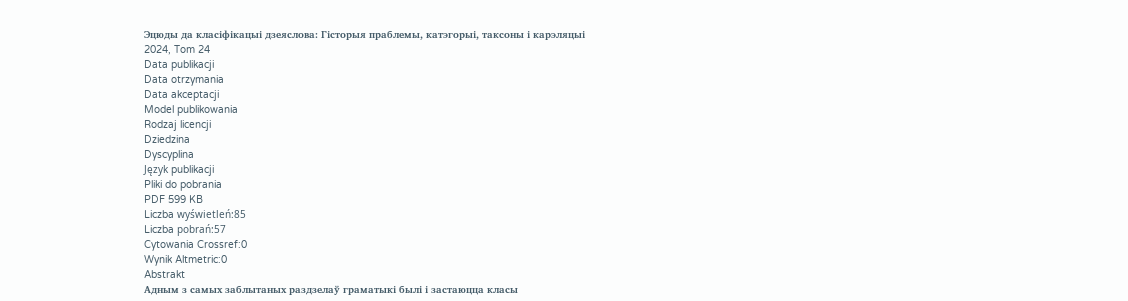Эцюды да класіфікацыі дзеяслова: Гісторыя праблемы, катэгорыі, таксоны і карэляцыі
2024, Tom 24
Data publikacji
Data otrzymania
Data akceptacji
Model publikowania
Rodzaj licencji
Dziedzina
Dyscyplina
Język publikacji
Pliki do pobrania
PDF 599 KB
Liczba wyświetleń:85
Liczba pobrań:57
Cytowania Crossref:0
Wynik Altmetric:0
Abstrakt
Адным з самых заблытаных раздзелаў граматыкі былі і застаюцца класы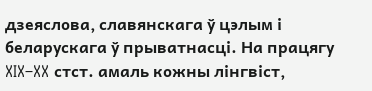дзеяслова, славянскага ў цэлым і беларускага ў прыватнасці. На працягу XIX–XX стст. амаль кожны лінгвіст,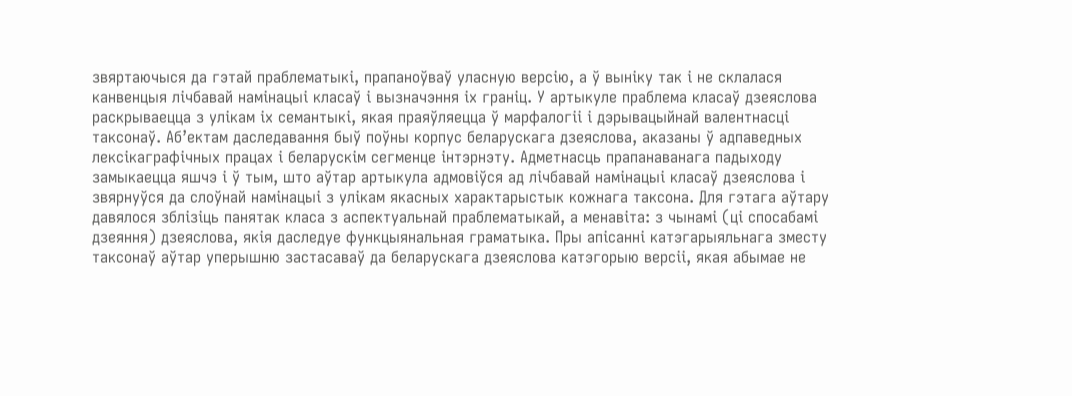звяртаючыся да гэтай праблематыкі, прапаноўваў уласную версію, а ў выніку так і не склалася канвенцыя лічбавай намінацыі класаў і вызначэння іх граніц. У артыкуле праблема класаў дзеяслова раскрываецца з улікам іх семантыкі, якая праяўляецца ў марфалогіі і дэрывацыйнай валентнасці таксонаў. Аб’ектам даследавання быў поўны корпус беларускага дзеяслова, аказаны ў адпаведных лексікаграфічных працах і беларускім сегменце інтэрнэту. Адметнасць прапанаванага падыходу замыкаецца яшчэ і ў тым, што аўтар артыкула адмовіўся ад лічбавай намінацыі класаў дзеяслова і звярнуўся да слоўнай намінацыі з улікам якасных характарыстык кожнага таксона. Для гэтага аўтару давялося зблізіць панятак класа з аспектуальнай праблематыкай, а менавіта: з чынамі (ці спосабамі дзеяння) дзеяслова, якія даследуе функцыянальная граматыка. Пры апісанні катэгарыяльнага зместу таксонаў аўтар уперышню застасаваў да беларускага дзеяслова катэгорыю версіі, якая абымае не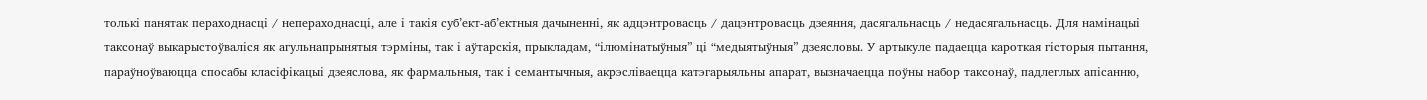толькі панятак пераходнасці / непераходнасці, але і такія суб’ект-аб’ектныя дачыненні, як адцэнтровасць / дацэнтровасць дзеяння, дасягальнасць / недасягальнасць. Для намінацыі таксонаў выкарыстоўваліся як агульнапрынятыя тэрміны, так і аўтарскія, прыкладам, “ілюмінатыўныя” ці “медыятыўныя” дзеясловы. У артыкуле падаецца кароткая гісторыя пытання, параўноўваюцца спосабы класіфікацыі дзеяслова, як фармальныя, так і семантычныя, акрэсліваецца катэгарыяльны апарат, вызначаецца поўны набор таксонаў, падлеглых апісанню,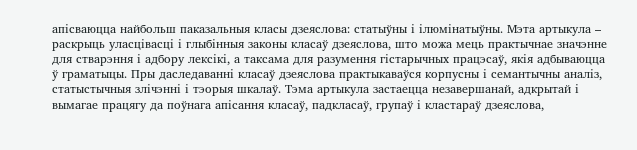апісваюцца найбольш паказальныя класы дзеяслова: статыўны і ілюмінатыўны. Мэта артыкула – раскрыць уласцівасці і глыбінныя законы класаў дзеяслова, што можа мець практычнае значэнне для стварэння і адбору лексікі, а таксама для разумення гістарычных працэсаў, якія адбываюцца ў граматыцы. Пры даследаванні класаў дзеяслова практыкаваўся корпусны і семантычны аналіз, статыстычныя злічэнні і тэорыя шкалаў. Тэма артыкула застаецца незавершанай, адкрытай і вымагае працягу да поўнага апісання класаў, падкласаў, групаў і кластараў дзеяслова,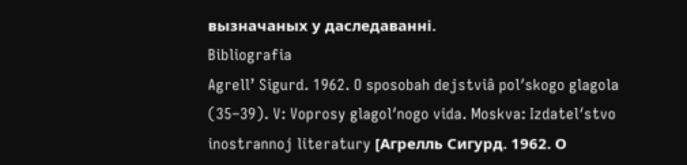вызначаных у даследаванні.
Bibliografia
Agrell’ Sigurd. 1962. O sposobah dejstviâ polʹskogo glagola (35–39). V: Voprosy glagolʹnogo vida. Moskva: Izdatelʹstvo inostrannoj literatury [Агрелль Сигурд. 1962. О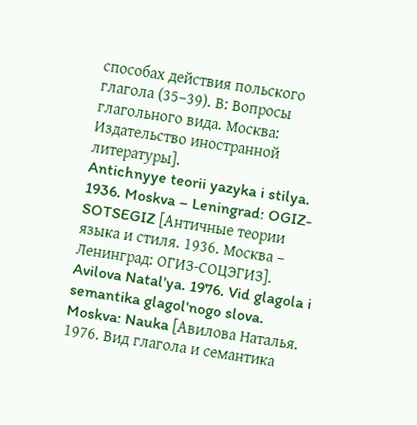способах действия польского глагола (35–39). В: Вопросы глагольного вида. Москва: Издательство иностранной литературы].
Antichnyye teorii yazyka i stilya. 1936. Moskva – Leningrad: OGIZ-SOTSEGIZ [Античные теории языка и стиля. 1936. Москва – Ленинград: ОГИЗ-СОЦЭГИЗ].
Avilova Natal'ya. 1976. Vid glagola i semantika glagol'nogo slova. Moskva: Nauka [Авилова Наталья. 1976. Вид глагола и семантика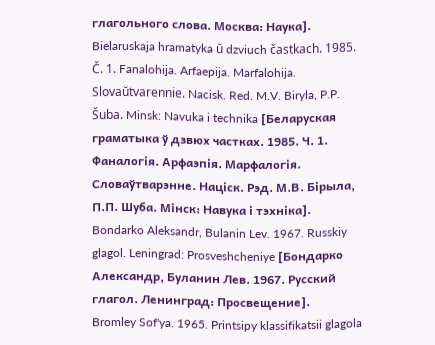глагольного слова. Москва: Наука].
Bielaruskaja hramatyka ŭ dzviuch častkach. 1985. Č. 1. Fanalohija. Arfaepija. Marfalohija. Slovaŭtvarennie. Nacisk. Red. M.V. Biryla, P.P. Šuba. Minsk: Navuka i technika [Беларуская граматыка ў дзвюх частках. 1985. Ч. 1. Фаналогія. Арфаэпія. Марфалогія. Словаўтварэнне. Націск. Рэд. М.В. Бірыла, П.П. Шуба. Мінск: Навука і тэхніка].
Bondarko Aleksandr, Bulanin Lev. 1967. Russkiy glagol. Leningrad: Prosveshcheniye [Бондарко Александр, Буланин Лев. 1967. Русский глагол. Ленинград: Просвещение].
Bromley Sof'ya. 1965. Printsipy klassifikatsii glagola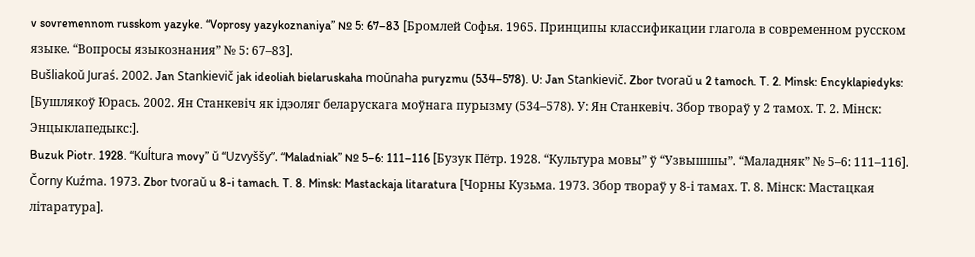v sovremennom russkom yazyke. “Voprosy yazykoznaniya” № 5: 67–83 [Бромлей Софья. 1965. Принципы классификации глагола в современном русском языке. “Вопросы языкознания” № 5: 67–83].
Bušliakoŭ Juraś. 2002. Jan Stankievič jak ideoliah bielaruskaha moŭnaha puryzmu (534–578). U: Jan Stankievič. Zbor tvoraŭ u 2 tamoch. T. 2. Minsk: Encyklapiedyks: [Бушлякоў Юрась. 2002. Ян Станкевіч як ідэоляг беларускага моўнага пурызму (534–578). У: Ян Станкевіч. Збор твораў у 2 тамох. Т. 2. Мінск: Энцыклапедыкс:].
Buzuk Piotr. 1928. “Kuĺtura movy” ŭ “Uzvyššy”. “Maladniak” № 5–6: 111–116 [Бузук Пётр. 1928. “Культура мовы” ў “Узвышшы”. “Маладняк” № 5–6: 111–116].
Čorny Kuźma. 1973. Zbor tvoraŭ u 8-i tamach. T. 8. Minsk: Mastackaja litaratura [Чорны Кузьма. 1973. Збор твораў у 8-і тамах. Т. 8. Мінск: Мастацкая літаратура].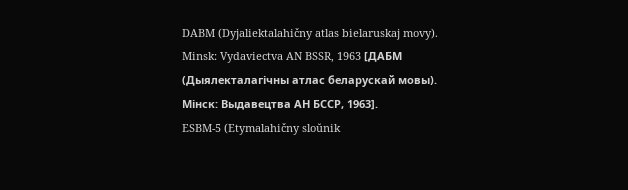DABM (Dyjaliektalahičny atlas bielaruskaj movy). Minsk: Vydaviectva AN BSSR, 1963 [ДАБМ (Дыялекталагічны атлас беларускай мовы). Мінск: Выдавецтва АН БССР, 1963].
ESBM-5 (Etymalahičny sloŭnik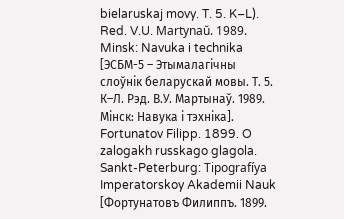bielaruskaj movy. T. 5. K–L). Red. V.U. Martynaŭ. 1989. Minsk: Navuka i technika [ЭСБМ-5 – Этымалагічны слоўнік беларускай мовы. Т. 5. К–Л. Рэд. В.У. Мартынаў. 1989. Мінск: Навука і тэхніка].
Fortunatov Filipp. 1899. O zalogakh russkago glagola. Sankt-Peterburg: Tipografíya Imperatorskoy Akademii Nauk [Фортунатовъ Филиппъ. 1899.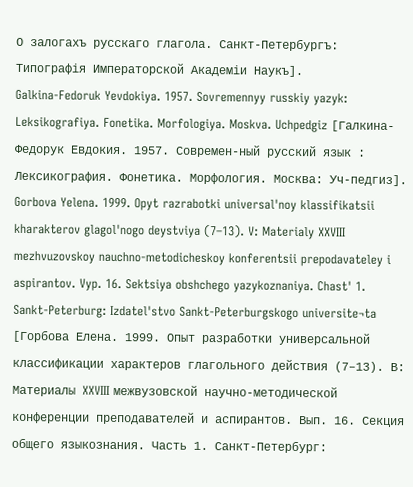О залогахъ русскаго глагола. Санкт-Петербургъ: Типографія Императорской Академіи Наукъ].
Galkina-Fedoruk Yevdokiya. 1957. Sovremennyy russkiy yazyk: Leksikografiya. Fonetika. Morfologiya. Moskva. Uchpedgiz [Галкина-Федорук Евдокия. 1957. Современ-ный русский язык : Лексикография. Фонетика. Морфология. Москва: Уч-педгиз].
Gorbova Yelena. 1999. Opyt razrabotki universal'noy klassifikatsii kharakterov glagol'nogo deystviya (7–13). V: Materialy XXVIII mezhvuzovskoy nauchno-metodicheskoy konferentsii prepodavateley i aspirantov. Vyp. 16. Sektsiya obshchego yazykoznaniya. Chast' 1. Sankt-Peterburg: Izdatel'stvo Sankt-Peterburgskogo universite¬ta [Горбова Елена. 1999. Опыт разработки универсальной классификации характеров глагольного действия (7–13). В: Материалы XXVIII межвузовской научно-методической конференции преподавателей и аспирантов. Вып. 16. Секция общего языкознания. Часть 1. Санкт-Петербург: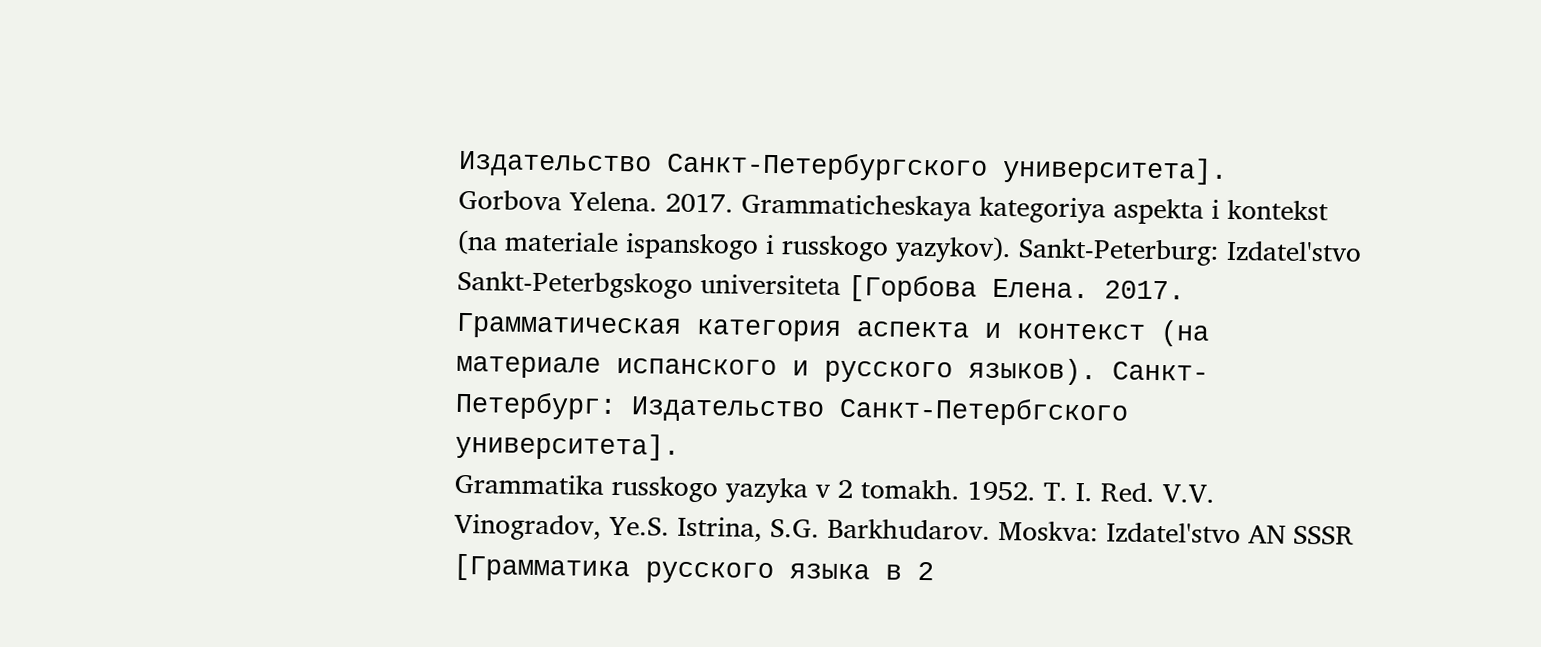Издательство Санкт-Петербургского университета].
Gorbova Yelena. 2017. Grammaticheskaya kategoriya aspekta i kontekst (na materiale ispanskogo i russkogo yazykov). Sankt-Peterburg: Izdatel'stvo Sankt-Peterbgskogo universiteta [Горбова Елена. 2017. Грамматическая категория аспекта и контекст (на материале испанского и русского языков). Санкт-Петербург: Издательство Санкт-Петербгского университета].
Grammatika russkogo yazyka v 2 tomakh. 1952. T. I. Red. V.V. Vinogradov, Ye.S. Istrina, S.G. Barkhudarov. Moskva: Izdatel'stvo AN SSSR [Грамматика русского языка в 2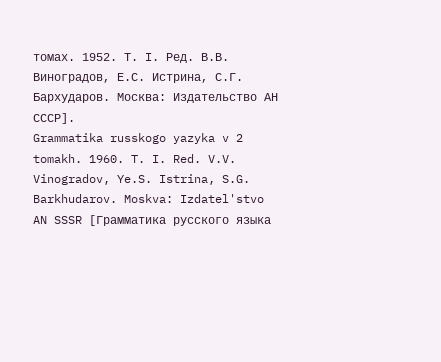томах. 1952. Т. I. Ред. В.В. Виноградов, Е.С. Истрина, С.Г. Бархударов. Москва: Издательство АН СССР].
Grammatika russkogo yazyka v 2 tomakh. 1960. T. I. Red. V.V. Vinogradov, Ye.S. Istrina, S.G. Barkhudarov. Moskva: Izdatel'stvo AN SSSR [Грамматика русского языка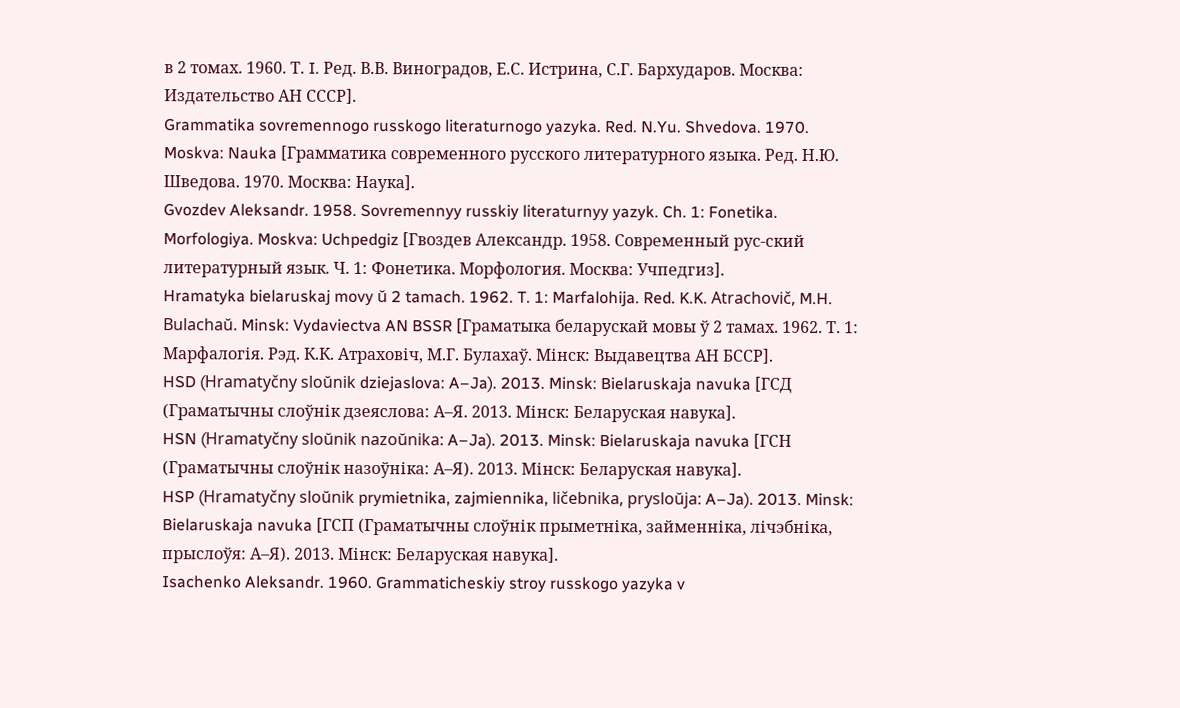в 2 томах. 1960. Т. I. Ред. В.В. Виноградов, Е.С. Истрина, С.Г. Бархударов. Москва: Издательство АН СССР].
Grammatika sovremennogo russkogo literaturnogo yazyka. Red. N.Yu. Shvedova. 1970. Moskva: Nauka [Грамматика современного русского литературного языка. Ред. Н.Ю. Шведова. 1970. Москва: Наука].
Gvozdev Aleksandr. 1958. Sovremennyy russkiy literaturnyy yazyk. Ch. 1: Fonetika. Morfologiya. Moskva: Uchpedgiz [Гвоздев Александр. 1958. Современный рус-ский литературный язык. Ч. 1: Фонетика. Морфология. Москва: Учпедгиз].
Hramatyka bielaruskaj movy ŭ 2 tamach. 1962. T. 1: Marfalohija. Red. K.K. Atrachovič, M.H. Bulachaŭ. Minsk: Vydaviectva AN BSSR [Граматыка беларускай мовы ў 2 тамах. 1962. Т. 1: Марфалогія. Рэд. К.К. Атраховіч, М.Г. Булахаў. Мінск: Выдавецтва АН БССР].
HSD (Hramatyčny sloŭnik dziejaslova: A–Ja). 2013. Minsk: Bielaruskaja navuka [ГСД (Граматычны слоўнік дзеяслова: А–Я. 2013. Мінск: Беларуская навука].
HSN (Hramatyčny sloŭnik nazoŭnika: A–Ja). 2013. Minsk: Bielaruskaja navuka [ГСН (Граматычны слоўнік назоўніка: А–Я). 2013. Мінск: Беларуская навука].
HSP (Hramatyčny sloŭnik prymietnika, zajmiennika, ličebnika, prysloŭja: A–Ja). 2013. Minsk: Bielaruskaja navuka [ГСП (Граматычны слоўнік прыметніка, займенніка, лічэбніка, прыслоўя: А–Я). 2013. Мінск: Беларуская навука].
Isachenko Aleksandr. 1960. Grammaticheskiy stroy russkogo yazyka v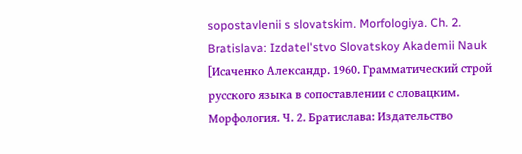sopostavlenii s slovatskim. Morfologiya. Ch. 2. Bratislava: Izdatel'stvo Slovatskoy Akademii Nauk [Исаченко Александр. 1960. Грамматический строй русского языка в сопоставлении с словацким. Морфология. Ч. 2. Братислава: Издательство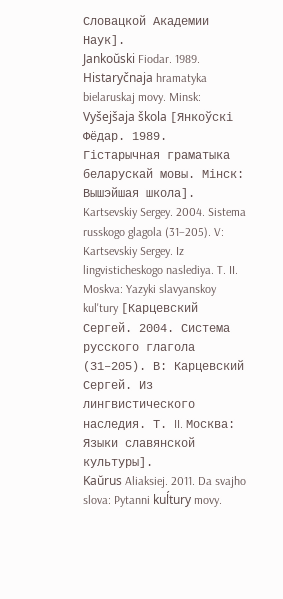Словацкой Академии Наук].
Jankoŭski Fiodar. 1989. Histaryčnaja hramatyka bielaruskaj movy. Minsk: Vyšejšaja škola [Янкоўскі Фёдар. 1989. Гістарычная граматыка беларускай мовы. Мінск: Вышэйшая школа].
Kartsevskiy Sergey. 2004. Sistema russkogo glagola (31–205). V: Kartsevskiy Sergey. Iz lingvisticheskogo naslediya. T. II. Moskva: Yazyki slavyanskoy kul'tury [Карцевский Сергей. 2004. Система русского глагола (31–205). В: Карцевский Сергей. Из лингвистического наследия. Т. II. Москва: Языки славянской культуры].
Kaŭrus Aliaksiej. 2011. Da svajho slova: Pytanni kuĺtury movy.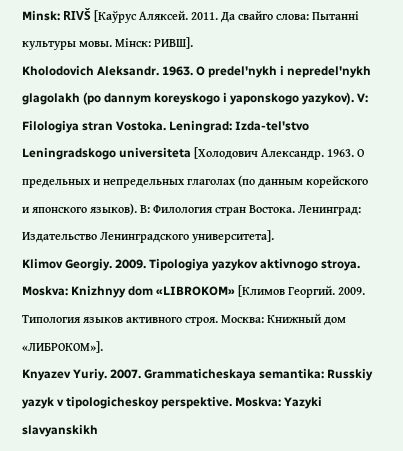Minsk: RIVŠ [Каўрус Аляксей. 2011. Да свайго слова: Пытанні культуры мовы. Мінск: РИВШ].
Kholodovich Aleksandr. 1963. O predel'nykh i nepredel'nykh glagolakh (po dannym koreyskogo i yaponskogo yazykov). V: Filologiya stran Vostoka. Leningrad: Izda-tel'stvo Leningradskogo universiteta [Холодович Александр. 1963. О предельных и непредельных глаголах (по данным корейского и японского языков). В: Филология стран Востока. Ленинград: Издательство Ленинградского университета].
Klimov Georgiy. 2009. Tipologiya yazykov aktivnogo stroya. Moskva: Knizhnyy dom «LIBROKOM» [Климов Георгий. 2009. Типология языков активного строя. Москва: Книжный дом «ЛИБРОКОМ»].
Knyazev Yuriy. 2007. Grammaticheskaya semantika: Russkiy yazyk v tipologicheskoy perspektive. Moskva: Yazyki slavyanskikh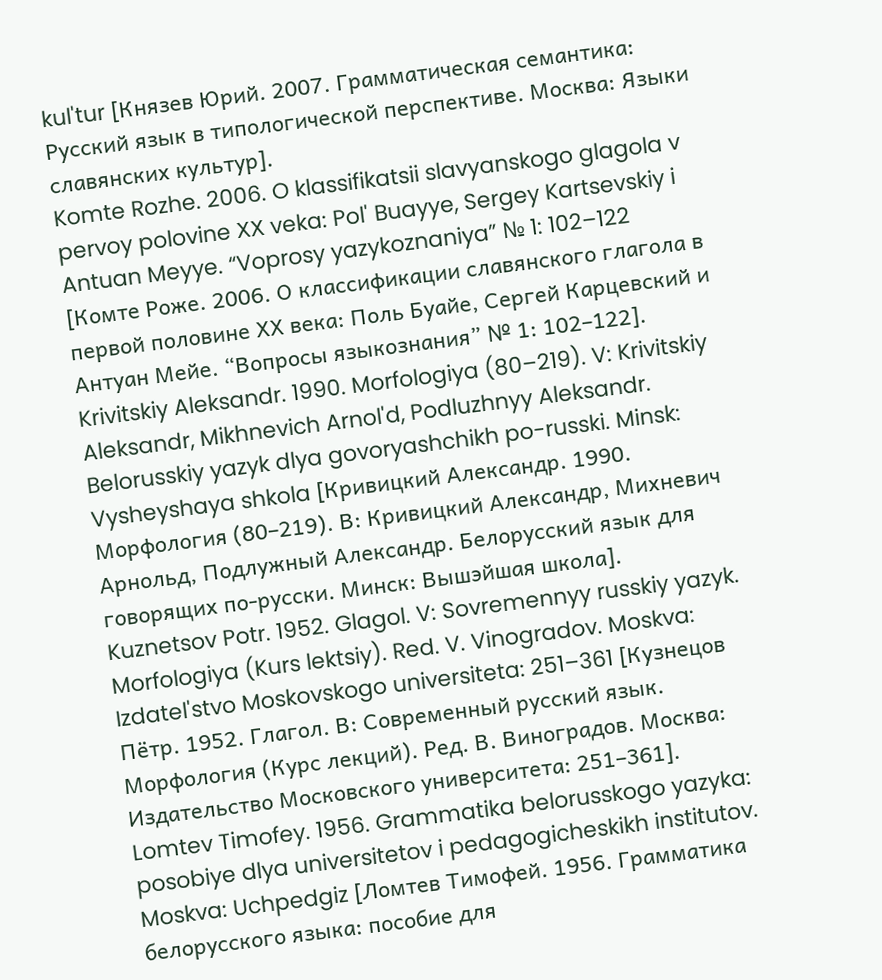kul'tur [Князев Юрий. 2007. Грамматическая семантика: Русский язык в типологической перспективе. Москва: Языки славянских культур].
Komte Rozhe. 2006. O klassifikatsii slavyanskogo glagola v pervoy polovine ХХ veka: Pol' Buayye, Sergey Kartsevskiy i Antuan Meyye. “Voprosy yazykoznaniya” № 1: 102–122 [Комте Роже. 2006. О классификации славянского глагола в первой половине ХХ века: Поль Буайе, Сергей Карцевский и Антуан Мейе. “Вопросы языкознания” № 1: 102–122].
Krivitskiy Aleksandr. 1990. Morfologiya (80–219). V: Krivitskiy Aleksandr, Mikhnevich Arnol'd, Podluzhnyy Aleksandr. Belorusskiy yazyk dlya govoryashchikh po-russki. Minsk: Vysheyshaya shkola [Кривицкий Александр. 1990. Морфология (80–219). В: Кривицкий Александр, Михневич Арнольд, Подлужный Александр. Белорусский язык для говорящих по-русски. Минск: Вышэйшая школа].
Kuznetsov Potr. 1952. Glagol. V: Sovremennyy russkiy yazyk. Morfologiya (Kurs lektsiy). Red. V. Vinogradov. Moskva: Izdatel'stvo Moskovskogo universiteta: 251–361 [Кузнецов Пётр. 1952. Глагол. В: Современный русский язык. Морфология (Курс лекций). Ред. В. Виноградов. Москва: Издательство Московского университета: 251–361].
Lomtev Timofey. 1956. Grammatika belorusskogo yazyka: posobiye dlya universitetov i pedagogicheskikh institutov. Moskva: Uchpedgiz [Ломтев Тимофей. 1956. Грамматика белорусского языка: пособие для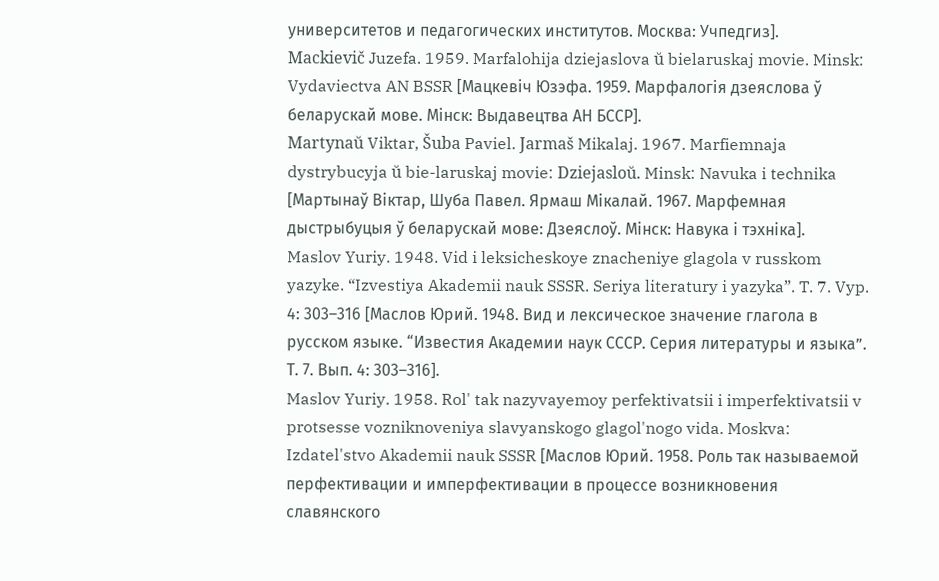университетов и педагогических институтов. Москва: Учпедгиз].
Mackievič Juzefa. 1959. Marfalohija dziejaslova ŭ bielaruskaj movie. Minsk: Vydaviectva AN BSSR [Мацкевіч Юзэфа. 1959. Марфалогія дзеяслова ў беларускай мове. Мінск: Выдавецтва АН БССР].
Martynaŭ Viktar, Šuba Paviel. Jarmaš Mikalaj. 1967. Marfiemnaja dystrybucyja ŭ bie-laruskaj movie: Dziejasloŭ. Minsk: Navuka i technika [Мартынаў Віктар, Шуба Павел. Ярмаш Мікалай. 1967. Марфемная дыстрыбуцыя ў беларускай мове: Дзеяслоў. Мінск: Навука і тэхніка].
Maslov Yuriy. 1948. Vid i leksicheskoye znacheniye glagola v russkom yazyke. “Izvestiya Akademii nauk SSSR. Seriya literatury i yazyka”. T. 7. Vyp. 4: 303–316 [Маслов Юрий. 1948. Вид и лексическое значение глагола в русском языке. “Известия Академии наук СССР. Серия литературы и языка”. Т. 7. Вып. 4: 303–316].
Maslov Yuriy. 1958. Rol' tak nazyvayemoy perfektivatsii i imperfektivatsii v protsesse vozniknoveniya slavyanskogo glagol'nogo vida. Moskva: Izdatel'stvo Akademii nauk SSSR [Маслов Юрий. 1958. Роль так называемой перфективации и имперфективации в процессе возникновения славянского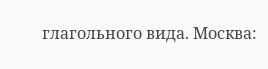глагольного вида. Москва: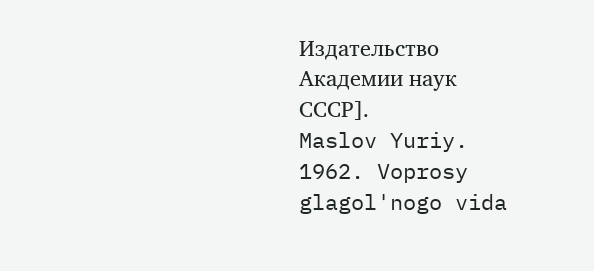Издательство Академии наук СССР].
Maslov Yuriy. 1962. Voprosy glagol'nogo vida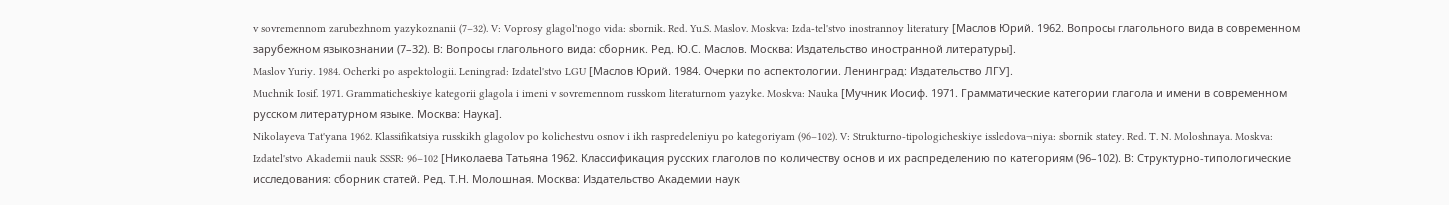v sovremennom zarubezhnom yazykoznanii (7–32). V: Voprosy glagol'nogo vida: sbornik. Red. Yu.S. Maslov. Moskva: Izda-tel'stvo inostrannoy literatury [Маслов Юрий. 1962. Вопросы глагольного вида в современном зарубежном языкознании (7–32). В: Вопросы глагольного вида: сборник. Ред. Ю.С. Маслов. Москва: Издательство иностранной литературы].
Maslov Yuriy. 1984. Ocherki po aspektologii. Leningrad: Izdatel'stvo LGU [Маслов Юрий. 1984. Очерки по аспектологии. Ленинград: Издательство ЛГУ].
Muchnik Iosif. 1971. Grammaticheskiye kategorii glagola i imeni v sovremennom russkom literaturnom yazyke. Moskva: Nauka [Мучник Иосиф. 1971. Грамматические категории глагола и имени в современном русском литературном языке. Москва: Наука].
Nikolayeva Tat'yana 1962. Klassifikatsiya russkikh glagolov po kolichestvu osnov i ikh raspredeleniyu po kategoriyam (96–102). V: Strukturno-tipologicheskiye issledova¬niya: sbornik statey. Red. T. N. Moloshnaya. Moskva: Izdatel'stvo Akademii nauk SSSR: 96–102 [Николаева Татьяна 1962. Классификация русских глаголов по количеству основ и их распределению по категориям (96–102). В: Структурно-типологические исследования: сборник статей. Ред. Т.Н. Молошная. Москва: Издательство Академии наук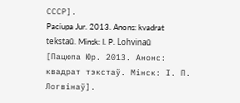СССР].
Paciupa Jur. 2013. Anons: kvadrat tekstaŭ. Minsk: I. P. Lohvinaŭ [Пацюпа Юр. 2013. Анонс: квадрат тэкстаў. Мінск: І. П. Логвінаў].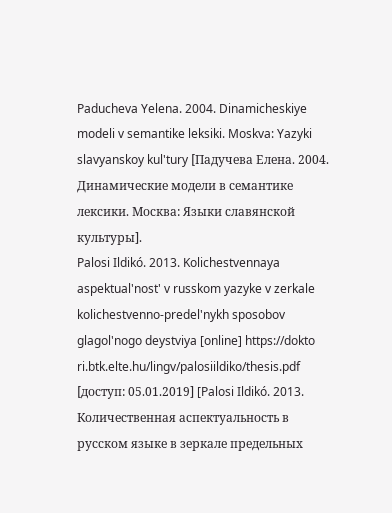Paducheva Yelena. 2004. Dinamicheskiye modeli v semantike leksiki. Moskva: Yazyki slavyanskoy kul'tury [Падучева Елена. 2004. Динамические модели в семантике лексики. Москва: Языки славянской культуры].
Palosi Ildikó. 2013. Kolichestvennaya aspektual'nost' v russkom yazyke v zerkale kolichestvenno-predel'nykh sposobov glagol'nogo deystviya [online] https://dokto ri.btk.elte.hu/lingv/palosiildiko/thesis.pdf [доступ: 05.01.2019] [Palosi Ildikó. 2013. Количественная аспектуальность в русском языке в зеркале предельных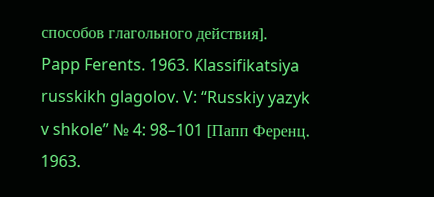способов глагольного действия].
Papp Ferents. 1963. Klassifikatsiya russkikh glagolov. V: “Russkiy yazyk v shkole” № 4: 98–101 [Папп Ференц. 1963.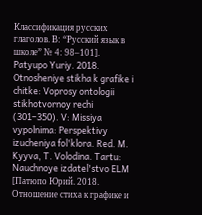Классификация русских глаголов. В: “Русский язык в школе” № 4: 98–101].
Patyupo Yuriy. 2018. Otnosheniye stikha k grafike i chitke: Voprosy ontologii stikhotvornoy rechi (301–350). V: Missiya vypolnima: Perspektivy izucheniya fol'klora. Red. M. Kyyva, T. Volodina. Tartu: Nauchnoye izdatel'stvo ELM [Патюпо Юрий. 2018. Отношение стиха к графике и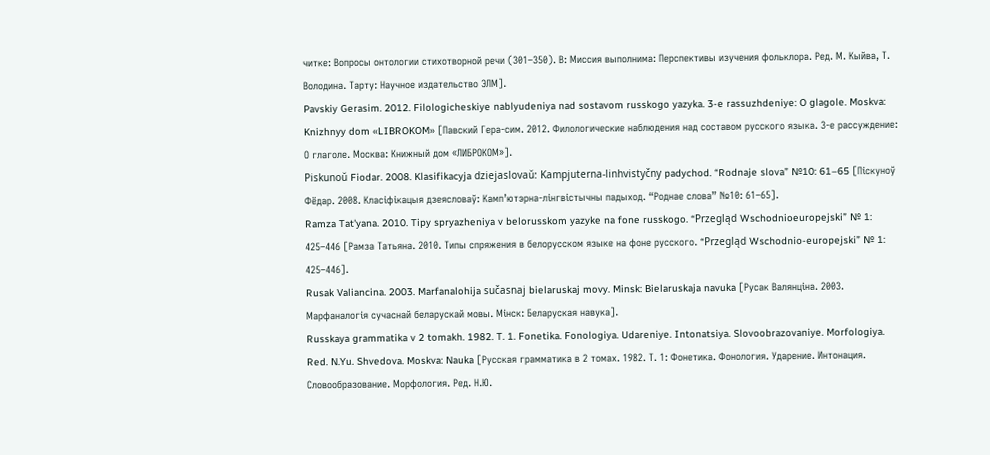читке: Вопросы онтологии стихотворной речи (301–350). В: Миссия выполнима: Перспективы изучения фольклора. Ред. М. Кыйва, Т. Володина. Тарту: Научное издательство ЭЛМ].
Pavskiy Gerasim. 2012. Filologicheskiye nablyudeniya nad sostavom russkogo yazyka. 3-e rassuzhdeniye: O glagole. Moskva: Knizhnyy dom «LIBROKOM» [Павский Гера-сим. 2012. Филологические наблюдения над составом русского языка. 3-е рассуждение: О глаголе. Москва: Книжный дом «ЛИБРОКОМ»].
Piskunoŭ Fiodar. 2008. Klasifikacyja dziejaslovaŭ: Kampjuterna-linhvistyčny padychod. “Rodnaje slova” №10: 61–65 [Піскуноў Фёдар. 2008. Класіфікацыя дзеясловаў: Камп’ютэрна-лінгвістычны падыход. “Роднае слова” №10: 61–65].
Ramza Tat'yana. 2010. Tipy spryazheniya v belorusskom yazyke na fone russkogo. “Przegląd Wschodnioeuropejski” № 1: 425–446 [Рамза Татьяна. 2010. Типы спряжения в белорусском языке на фоне русского. “Przegląd Wschodnio-europejski” № 1: 425–446].
Rusak Valiancina. 2003. Marfanalohija sučasnaj bielaruskaj movy. Minsk: Bielaruskaja navuka [Русак Валянціна. 2003. Марфаналогія сучаснай беларускай мовы. Мінск: Беларуская навука].
Russkaya grammatika v 2 tomakh. 1982. T. 1. Fonetika. Fonologiya. Udareniye. Intonatsiya. Slovoobrazovaniye. Morfologiya. Red. N.Yu. Shvedova. Moskva: Nauka [Русская грамматика в 2 томах. 1982. Т. 1: Фонетика. Фонология. Ударение. Интонация. Словообразование. Морфология. Ред. Н.Ю.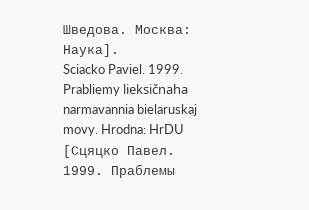Шведова. Москва: Наука].
Sciacko Paviel. 1999. Prabliemy lieksičnaha narmavannia bielaruskaj movy. Hrodna: HrDU [Сцяцко Павел. 1999. Праблемы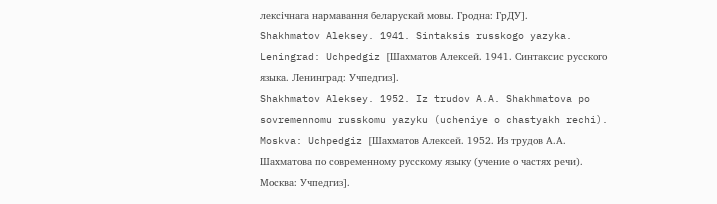лексічнага нармавання беларускай мовы. Гродна: ГрДУ].
Shakhmatov Aleksey. 1941. Sintaksis russkogo yazyka. Leningrad: Uchpedgiz [Шахматов Алексей. 1941. Синтаксис русского языка. Ленинград: Учпедгиз].
Shakhmatov Aleksey. 1952. Iz trudov A.A. Shakhmatova po sovremennomu russkomu yazyku (ucheniye o chastyakh rechi). Moskva: Uchpedgiz [Шахматов Алексей. 1952. Из трудов А.А. Шахматова по современному русскому языку (учение о частях речи). Москва: Учпедгиз].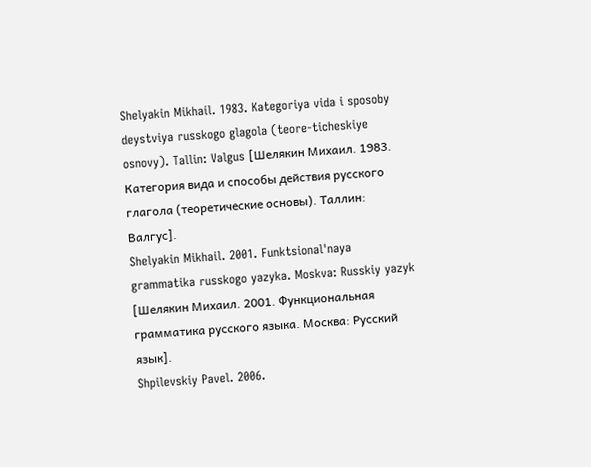Shelyakin Mikhail. 1983. Kategoriya vida i sposoby deystviya russkogo glagola (teore-ticheskiye osnovy). Tallin: Valgus [Шелякин Михаил. 1983. Категория вида и способы действия русского глагола (теоретические основы). Таллин: Валгус].
Shelyakin Mikhail. 2001. Funktsional'naya grammatika russkogo yazyka. Moskva: Russkiy yazyk [Шелякин Михаил. 2001. Функциональная грамматика русского языка. Москва: Русский язык].
Shpilevskiy Pavel. 2006.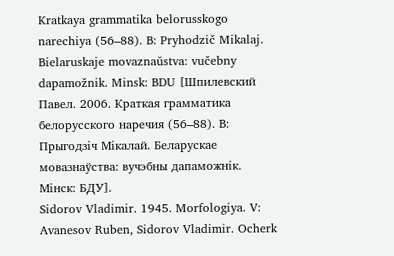Kratkaya grammatika belorusskogo narechiya (56–88). В: Pryhodzič Mikalaj. Bielaruskaje movaznaŭstva: vučebny dapamožnik. Minsk: BDU [Шпилевский Павел. 2006. Краткая грамматика белорусского наречия (56–88). В: Прыгодзіч Мікалай. Беларускае мовазнаўства: вучэбны дапаможнік. Мінск: БДУ].
Sidorov Vladimir. 1945. Morfologiya. V: Avanesov Ruben, Sidorov Vladimir. Ocherk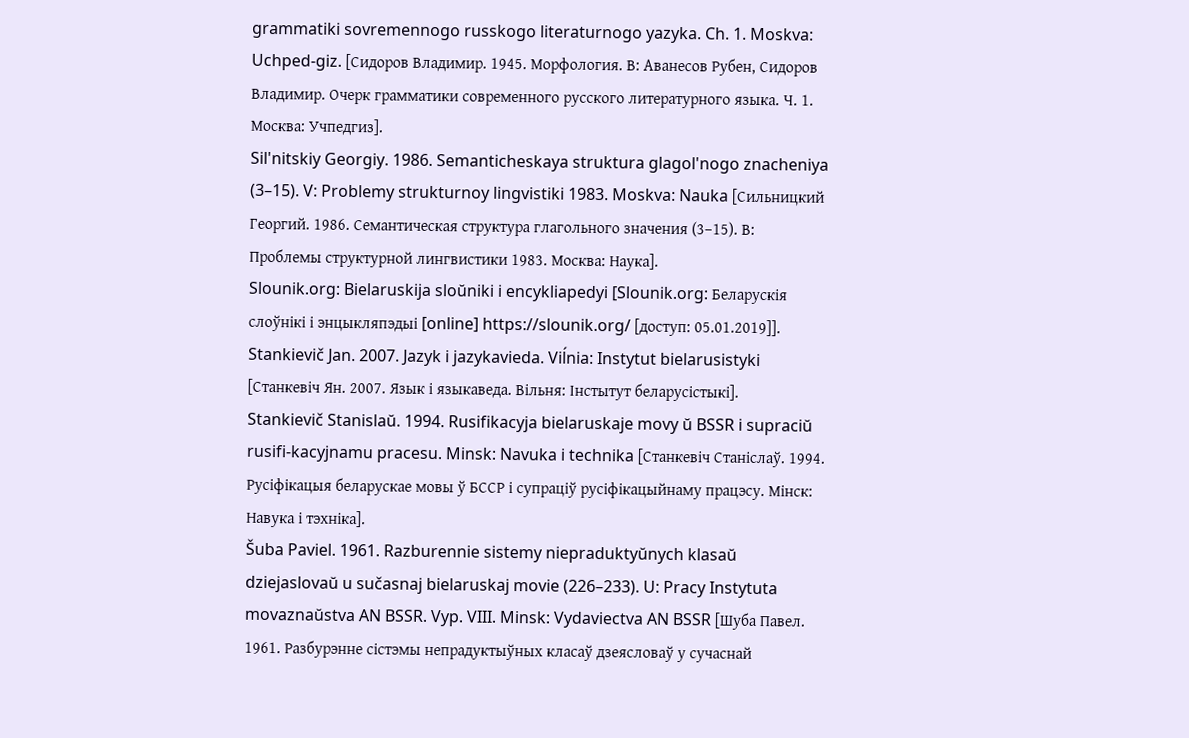grammatiki sovremennogo russkogo literaturnogo yazyka. Ch. 1. Moskva: Uchped-giz. [Сидоров Владимир. 1945. Морфология. В: Аванесов Рубен, Сидоров Владимир. Очерк грамматики современного русского литературного языка. Ч. 1. Москва: Учпедгиз].
Sil'nitskiy Georgiy. 1986. Semanticheskaya struktura glagol'nogo znacheniya (3–15). V: Problemy strukturnoy lingvistiki 1983. Moskva: Nauka [Сильницкий Георгий. 1986. Семантическая структура глагольного значения (3–15). В: Проблемы структурной лингвистики 1983. Москва: Наука].
Slounik.org: Bielaruskija sloŭniki i encykliapedyi [Slounik.org: Беларускія слоўнікі і энцыкляпэдыі [online] https://slounik.org/ [доступ: 05.01.2019]].
Stankievič Jan. 2007. Jazyk i jazykavieda. Viĺnia: Instytut bielarusistyki [Станкевіч Ян. 2007. Язык і языкаведа. Вільня: Інстытут беларусістыкі].
Stankievič Stanislaŭ. 1994. Rusifikacyja bielaruskaje movy ŭ BSSR i supraciŭ rusifi-kacyjnamu pracesu. Minsk: Navuka i technika [Станкевіч Станіслаў. 1994. Русіфікацыя беларускае мовы ў БССР і супраціў русіфікацыйнаму працэсу. Мінск: Навука і тэхніка].
Šuba Paviel. 1961. Razburennie sistemy niepraduktyŭnych klasaŭ dziejaslovaŭ u sučasnaj bielaruskaj movie (226–233). U: Pracy Instytuta movaznaŭstva AN BSSR. Vyp. VIII. Minsk: Vydaviectva AN BSSR [Шуба Павел. 1961. Разбурэнне сістэмы непрадуктыўных класаў дзеясловаў у сучаснай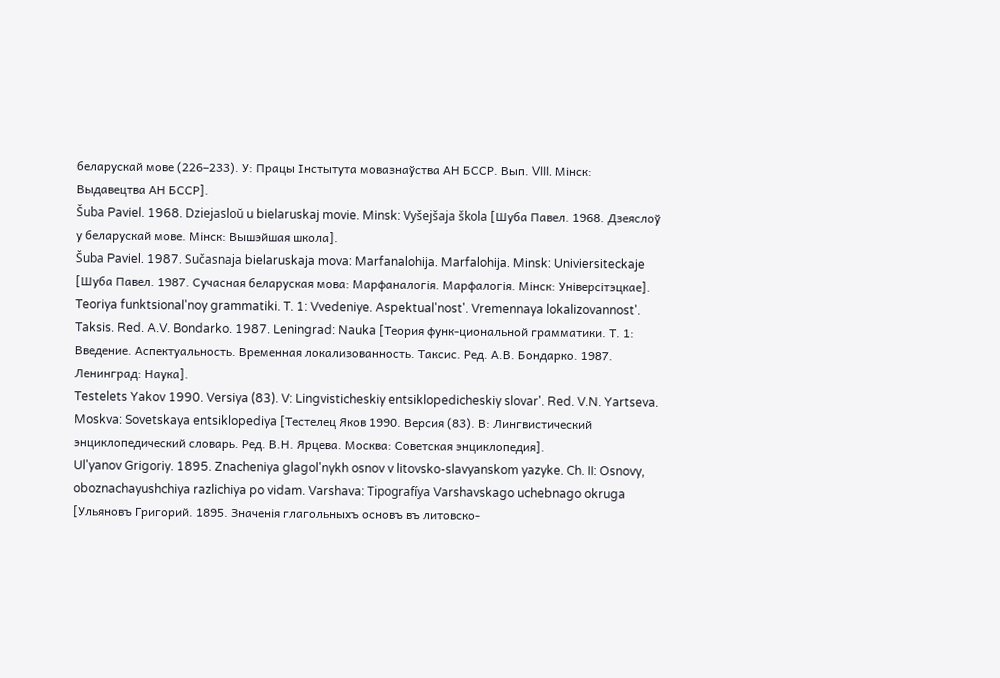беларускай мове (226–233). У: Працы Інстытута мовазнаўства АН БССР. Вып. VIII. Мінск: Выдавецтва АН БССР].
Šuba Paviel. 1968. Dziejasloŭ u bielaruskaj movie. Minsk: Vyšejšaja škola [Шуба Павел. 1968. Дзеяслоў у беларускай мове. Мінск: Вышэйшая школа].
Šuba Paviel. 1987. Sučasnaja bielaruskaja mova: Marfanalohija. Marfalohija. Minsk: Univiersiteckaje [Шуба Павел. 1987. Сучасная беларуская мова: Марфаналогія. Марфалогія. Мінск: Універсітэцкае].
Teoriya funktsional'noy grammatiki. T. 1: Vvedeniye. Aspektual'nost'. Vremennaya lokalizovannost'. Taksis. Red. A.V. Bondarko. 1987. Leningrad: Nauka [Теория функ-циональной грамматики. Т. 1: Введение. Аспектуальность. Временная локализованность. Таксис. Ред. А.В. Бондарко. 1987. Ленинград: Наука].
Testelets Yakov 1990. Versiya (83). V: Lingvisticheskiy entsiklopedicheskiy slovar'. Red. V.N. Yartseva. Moskva: Sovetskaya entsiklopediya [Тестелец Яков 1990. Версия (83). В: Лингвистический энциклопедический словарь. Ред. В.Н. Ярцева. Москва: Советская энциклопедия].
Ul'yanov Grigoriy. 1895. Znacheniya glagol'nykh osnov v litovsko-slavyanskom yazyke. Ch. II: Osnovy, oboznachayushchiya razlichiya po vidam. Varshava: Tipografíya Varshavskago uchebnago okruga [Ульяновъ Григорий. 1895. Значенiя глагольныхъ основъ въ литовско-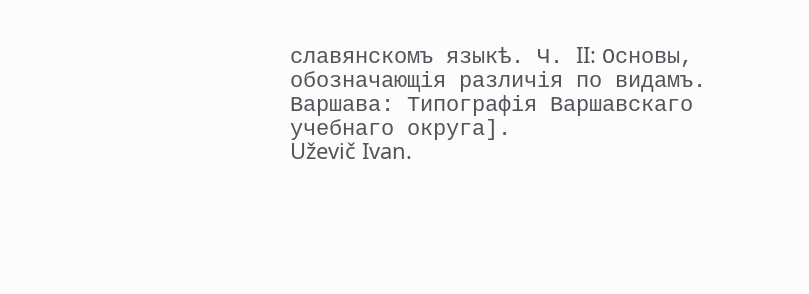славянскомъ языкѣ. Ч. II: Основы, обозначающiя различiя по видамъ. Варшава: Типографія Варшавскаго учебнаго округа].
Uževič Ivan.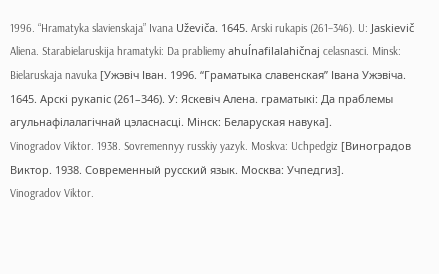1996. “Hramatyka slavienskaja” Ivana Uževiča. 1645. Arski rukapis (261–346). U: Jaskievič Aliena. Starabielaruskija hramatyki: Da prabliemy ahuĺnafilalahičnaj celasnasci. Minsk: Bielaruskaja navuka [Ужэвіч Іван. 1996. “Граматыка славенская” Івана Ужэвіча. 1645. Арскі рукапіс (261–346). У: Яскевіч Алена. граматыкі: Да праблемы агульнафілалагічнай цэласнасці. Мінск: Беларуская навука].
Vinogradov Viktor. 1938. Sovremennyy russkiy yazyk. Moskva: Uchpedgiz [Виноградов Виктор. 1938. Современный русский язык. Москва: Учпедгиз].
Vinogradov Viktor.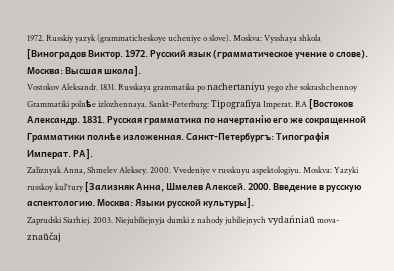1972. Russkiy yazyk (grammaticheskoye ucheniye o slove). Moskva: Vysshaya shkola [Виноградов Виктор. 1972. Русский язык (грамматическое учение о слове). Москва: Высшая школа].
Vostokov Aleksandr. 1831. Russkaya grammatika po nachertaníyu yego zhe sokrashchennoy Grammatiki polnѣe izlozhennaya. Sankt-Peterburg: Tipografíya Imperat. RA [Востоков Александр. 1831. Русская грамматика по начертанію его же сокращенной Грамматики полнѣе изложенная. Санкт-Петербургъ: Типографія Императ. РА].
Zaliznyak Anna, Shmelev Aleksey. 2000. Vvedeniye v russkuyu aspektologiyu. Moskva: Yazyki russkoy kul'tury [Зализняк Анна, Шмелев Алексей. 2000. Введение в русскую аспектологию. Москва: Языки русской культуры].
Zaprudski Siarhiej. 2003. Niejubiliejnyja dumki z nahody jubiliejnych vydańniaŭ mova-znaŭčaj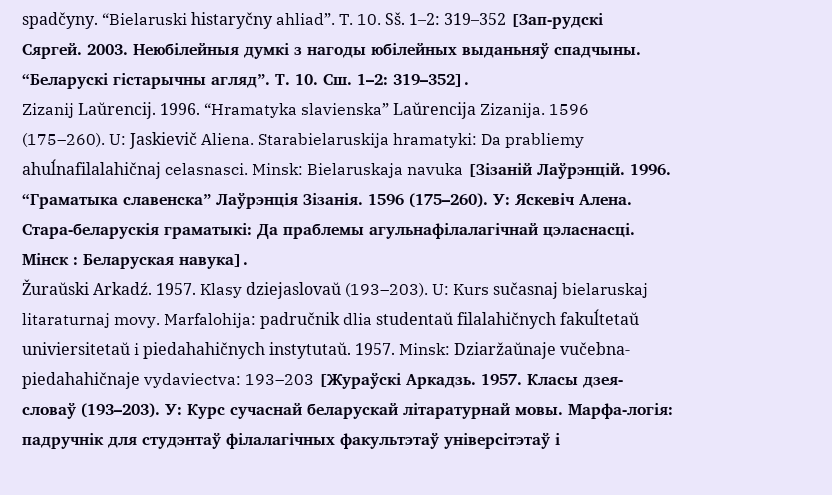spadčyny. “Bielaruski histaryčny ahliad”. T. 10. Sš. 1–2: 319–352 [Зап-рудскі Сяргей. 2003. Неюбілейныя думкі з нагоды юбілейных выданьняў спадчыны. “Беларускі гістарычны агляд”. Т. 10. Сш. 1–2: 319–352].
Zizanij Laŭrencij. 1996. “Hramatyka slavienska” Laŭrencija Zizanija. 1596 (175–260). U: Jaskievič Aliena. Starabielaruskija hramatyki: Da prabliemy ahuĺnafilalahičnaj celasnasci. Minsk: Bielaruskaja navuka [Зізаній Лаўрэнцій. 1996. “Граматыка славенска” Лаўрэнція Зізанія. 1596 (175–260). У: Яскевіч Алена. Стара-беларускія граматыкі: Да праблемы агульнафілалагічнай цэласнасці. Мінск : Беларуская навука].
Žuraŭski Arkadź. 1957. Klasy dziejaslovaŭ (193–203). U: Kurs sučasnaj bielaruskaj litaraturnaj movy. Marfalohija: padručnik dlia studentaŭ filalahičnych fakuĺtetaŭ univiersitetaŭ i piedahahičnych instytutaŭ. 1957. Minsk: Dziaržaŭnaje vučebna-piedahahičnaje vydaviectva: 193–203 [Жураўскі Аркадзь. 1957. Класы дзея-словаў (193–203). У: Курс сучаснай беларускай літаратурнай мовы. Марфа-логія: падручнік для студэнтаў філалагічных факультэтаў універсітэтаў і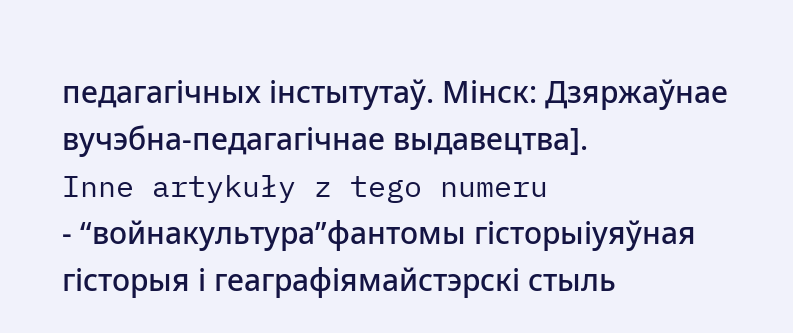педагагічных інстытутаў. Мінск: Дзяржаўнае вучэбна-педагагічнае выдавецтва].
Inne artykuły z tego numeru
- “войнакультура”фантомы гісторыіуяўная гісторыя і геаграфіямайстэрскі стыль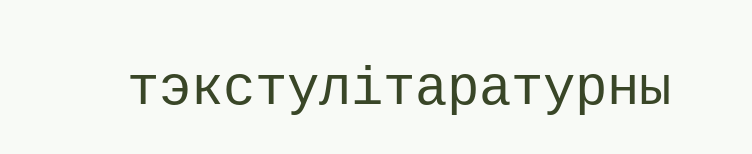тэкстулітаратурны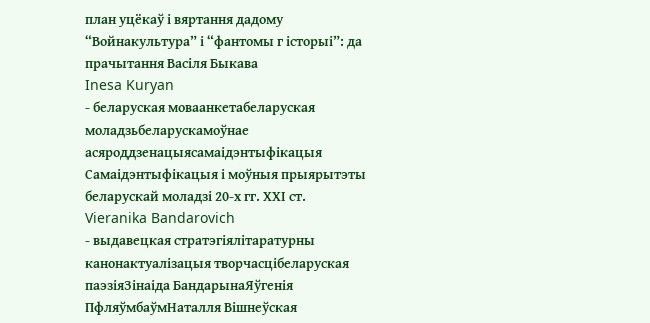план уцёкаў і вяртання дадому
“Войнакультура” і “фантомы г історыі”: да прачытання Васіля Быкава
Inesa Kuryan
- беларуская моваанкетабеларуская моладзьбеларускамоўнае асяроддзенацыясамаідэнтыфікацыя
Самаідэнтыфікацыя і моўныя прыярытэты беларускай моладзі 20-х гг. ХХІ ст.
Vieranika Bandarovich
- выдавецкая стратэгіялітаратурны канонактуалізацыя творчасцібеларуская паэзіяЗінаіда БандарынаЯўгенія ПфляўмбаўмНаталля Вішнеўская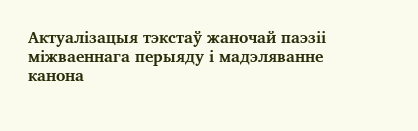Актуалізацыя тэкстаў жаночай паэзіі міжваеннага перыяду і мадэляванне канона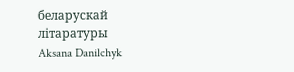беларускай літаратуры
Aksana Danilchyk